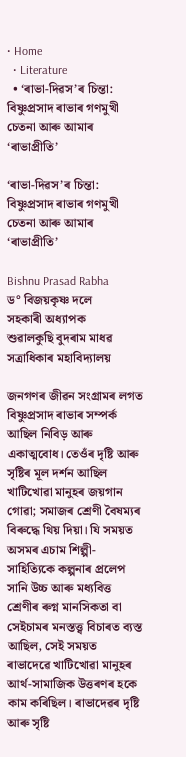• Home
  • Literature
  • ‘ৰাভা-দিৱস’ৰ চিন্তা: বিষ্ণুপ্ৰসাদ ৰাভাৰ গণমুখী চেতনা আৰু আমাৰ ‘ৰাভাপ্রীতি’

‘ৰাভা-দিৱস’ৰ চিন্তা: বিষ্ণুপ্ৰসাদ ৰাভাৰ গণমুখী চেতনা আৰু আমাৰ ‘ৰাভাপ্রীতি’

Bishnu Prasad Rabha
ড° বিজয়কৃষ্ণ দলে
সহকাৰী অধ্যাপক
শুৱালকুছি বুদৰাম মাধৱ সত্ৰাধিকাৰ মহাবিদ্যালয়

জনগণৰ জীৱন সংগ্ৰামৰ লগত বিষ্ণুপ্ৰসাদ ৰাভাৰ সম্পৰ্ক আছিল নিবিড় আৰু একাত্মবোধ। তেওঁৰ দৃষ্টি আৰু সৃষ্টিৰ মূল দর্শন আছিল খাটিখোৱা মানুহৰ জয়গান গোৱা; সমাজৰ শ্ৰেণী বৈষম্যৰ বিৰুদ্ধে থিয় দিয়া। যি সময়ত অসমৰ এচাম শিল্পী-সাহিত্যিকে কল্পনাৰ প্ৰলেপ সানি উচ্চ আৰু মধ্যবিত্ত শ্ৰেণীৰ ৰুগ্ন মানসিকতা বা সেইচামৰ মনস্তত্ত্ব বিচাৰত ব্যস্ত আছিল, সেই সময়ত ৰাভাদেৱে খাটিখোৱা মানুহৰ আৰ্থ-সামাজিক উত্তৰণৰ হকে কাম কৰিছিল। ৰাভাদেৱৰ দৃষ্টি আৰু সৃষ্টি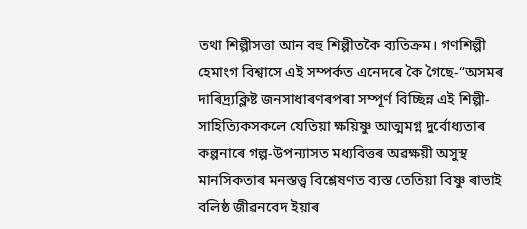তথা শিল্পীসত্তা আন বহু শিল্পীতকৈ ব্যতিক্রম। গণশিল্পী হেমাংগ বিশ্বাসে এই সম্পর্কত এনেদৰে কৈ গৈছে-“অসমৰ দাৰিদ্ৰ্যক্লিষ্ট জনসাধাৰণৰপৰা সম্পূৰ্ণ বিচ্ছিন্ন এই শিল্পী-সাহিত্যিকসকলে যেতিয়া ক্ষয়িষ্ণু আত্মমগ্ন দুর্বোধ্যতাৰ কল্পনাৰে গল্প-উপন্যাসত মধ্যবিত্তৰ অৱক্ষয়ী অসুস্থ মানসিকতাৰ মনস্তত্ত্ব বিশ্লেষণত ব্যস্ত তেতিয়া বিষ্ণু ৰাভাই বলিষ্ঠ জীৱনবেদ ইয়াৰ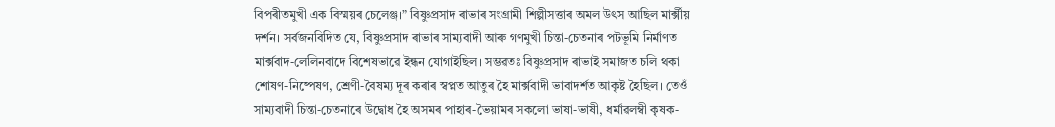বিপৰীতমুখী এক বিস্ময়ৰ চেলেঞ্জ।” বিষ্ণুপ্ৰসাদ ৰাভাৰ সংগ্ৰামী শিল্পীসত্তাৰ অমল উৎস আছিল মার্ক্সীয় দর্শন। সর্বজনবিদিত যে, বিষ্ণুপ্ৰসাদ ৰাভাৰ সাম্যবাদী আৰু গণমুখী চিন্তা-চেতনাৰ পটভূমি নির্মাণত মার্ক্সবাদ-লেলিনবাদে বিশেষভাৱে ইন্ধন যোগাইছিল। সম্ভৱতঃ বিষ্ণুপ্ৰসাদ ৰাভাই সমাজত চলি থকা শোষণ-নিষ্পেষণ, শ্রেণী-বৈষম্য দূৰ কৰাৰ স্বপ্নত আতুৰ হৈ মার্ক্সবাদী ভাবাদর্শত আকৃষ্ট হৈছিল। তেওঁ সাম্যবাদী চিন্তা-চেতনাৰে উদ্বোধ হৈ অসমৰ পাহাৰ-ভৈয়ামৰ সকলো ভাষা-ভাষী, ধৰ্মাৱলম্বী কৃষক-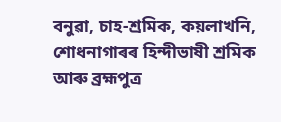বনুৱা, চাহ-শ্রমিক, কয়লাখনি, শোধনাগাৰৰ হিন্দীভাষী শ্রমিক আৰু ব্ৰহ্মপুত্ৰ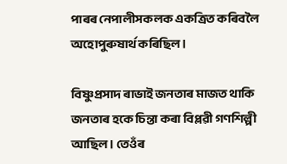পাৰৰ নেপালীসকলক একত্ৰিত কৰিবলৈ অহোপুৰুষাৰ্থ কৰিছিল।

বিষ্ণুপ্ৰসাদ ৰাভাই জনতাৰ মাজত থাকি জনতাৰ হকে চিন্তা কৰা বিপ্লৱী গণশিল্পী আছিল। তেওঁৰ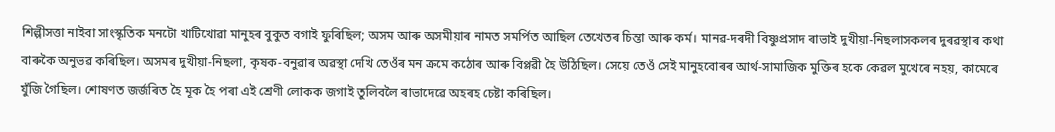শিল্পীসত্তা নাইবা সাংস্কৃতিক মনটো খাটিখোৱা মানুহৰ বুকুত বগাই ফুৰিছিল; অসম আৰু অসমীয়াৰ নামত সমর্পিত আছিল তেখেতৰ চিন্তা আৰু কৰ্ম। মানৱ-দৰদী বিষ্ণুপ্ৰসাদ ৰাভাই দুখীয়া-নিছলাসকলৰ দুৰৱস্থাৰ কথা বাৰুকৈ অনুভৱ কৰিছিল। অসমৰ দুখীয়া-নিছলা, কৃষক-বনুৱাৰ অৱস্থা দেখি তেওঁৰ মন ক্রমে কঠোৰ আৰু বিপ্লৱী হৈ উঠিছিল। সেয়ে তেওঁ সেই মানুহবোৰৰ আৰ্থ-সামাজিক মুক্তিৰ হকে কেৱল মুখেৰে নহয়, কামেৰে যুঁজি গৈছিল। শোষণত জৰ্জৰিত হৈ মূক হৈ পৰা এই শ্ৰেণী লোকক জগাই তুলিবলৈ ৰাভাদেৱে অহৰহ চেষ্টা কৰিছিল।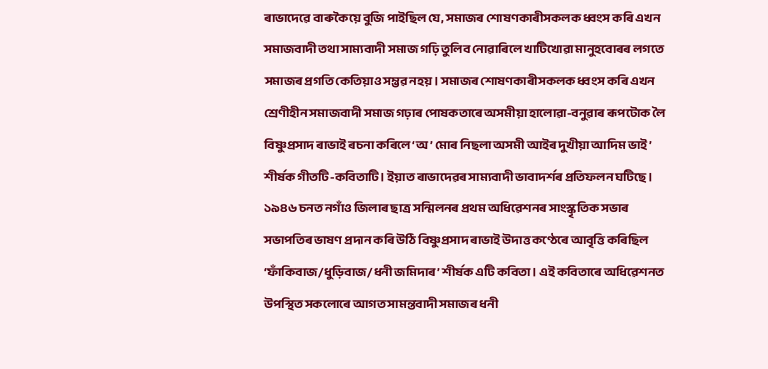ৰাভাদেৱে বাৰুকৈয়ে বুজি পাইছিল যে, সমাজৰ শোষণকাৰীসকলক ধ্বংস কৰি এখন সমাজবাদী তথা সাম্যবাদী সমাজ গঢ়ি তুলিব নোৱাৰিলে খাটিখোৱা মানুহবোৰৰ লগতে সমাজৰ প্ৰগতি কেতিয়াও সম্ভৱ নহয়। সমাজৰ শোষণকাৰীসকলক ধ্বংস কৰি এখন শ্রেণীহীন সমাজবাদী সমাজ গঢ়াৰ পোষকতাৰে অসমীয়া হালোৱা-বনুৱাৰ ৰূপটোক লৈ বিষ্ণুপ্ৰসাদ ৰাভাই ৰচনা কৰিলে ‘অ’ মোৰ নিছলা অসমী আইৰ দুখীয়া আদিম ভাই’ শীর্ষক গীতটি-কবিতাটি। ইয়াত ৰাভাদেৱৰ সাম্যবাদী ভাবাদৰ্শৰ প্ৰতিফলন ঘটিছে। ১৯৪৬ চনত নগাঁও জিলাৰ ছাত্ৰ সন্মিলনৰ প্ৰথম অধিৱেশনৰ সাংস্কৃতিক সভাৰ সভাপতিৰ ভাষণ প্ৰদান কৰি উঠি বিষ্ণুপ্ৰসাদ ৰাভাই উদাত্ত কণ্ঠেৰে আবৃত্তি কৰিছিল ‘ফাঁকিবাজ/ধুড়িবাজ/ধনী জমিদাৰ’ শীর্ষক এটি কবিতা। এই কবিতাৰে অধিৱেশনত উপস্থিত সকলোৰে আগত সামন্তবাদী সমাজৰ ধনী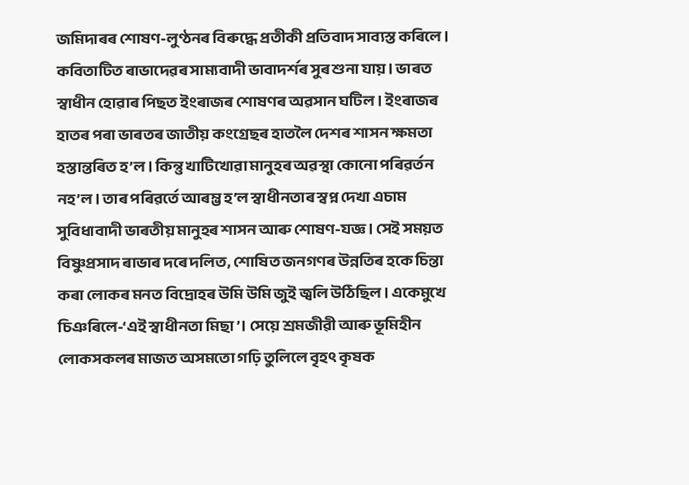জমিদাৰৰ শোষণ-লুণ্ঠনৰ বিৰুদ্ধে প্রতীকী প্রতিবাদ সাব্যস্ত কৰিলে। কবিতাটিত ৰাভাদেৱৰ সাম্যবাদী ভাবাদৰ্শৰ সুৰ শুনা যায়। ভাৰত স্বাধীন হোৱাৰ পিছত ইংৰাজৰ শোষণৰ অৱসান ঘটিল। ইংৰাজৰ হাতৰ পৰা ভাৰতৰ জাতীয় কংগ্ৰেছৰ হাতলৈ দেশৰ শাসন ক্ষমতা হস্তান্তৰিত হ’ল। কিন্তু খাটিখোৱা মানুহৰ অৱস্থা কোনো পৰিৱৰ্তন নহ’ল। তাৰ পৰিৱৰ্তে আৰম্ভ হ’ল স্বাধীনতাৰ স্বপ্ন দেখা এচাম সুবিধাবাদী ভাৰতীয় মানুহৰ শাসন আৰু শোষণ-যজ্ঞ। সেই সময়ত বিষ্ণুপ্ৰসাদ ৰাভাৰ দৰে দলিত, শোষিত জনগণৰ উন্নতিৰ হকে চিন্তা কৰা লোকৰ মনত বিদ্ৰোহৰ উমি উমি জুই জ্বলি উঠিছিল। একেমুখে চিঞৰিলে-‘এই স্বাধীনতা মিছা’। সেয়ে শ্রমজীৱী আৰু ভূমিহীন লোকসকলৰ মাজত অসমতো গঢ়ি তুলিলে বৃহৎ কৃষক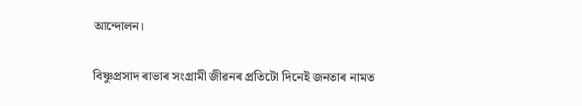আন্দোলন।

বিষ্ণুপ্ৰসাদ ৰাভাৰ সংগ্ৰামী জীৱনৰ প্ৰতিটো দিনেই জনতাৰ নামত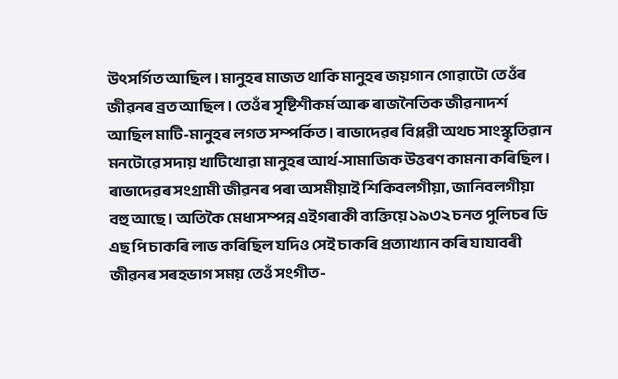উৎসর্গিত আছিল। মানুহৰ মাজত থাকি মানুহৰ জয়গান গোৱাটো তেওঁৰ জীৱনৰ ব্ৰত আছিল। তেওঁৰ সৃষ্টিশীকৰ্ম আৰু ৰাজনৈতিক জীৱনাদর্শ আছিল মাটি-মানুহৰ লগত সম্পর্কিত। ৰাভাদেৱৰ বিপ্লৱী অথচ সাংস্কৃতিৱান মনটোৱে সদায় খাটিখোৱা মানুহৰ আৰ্থ-সামাজিক উত্তৰণ কামনা কৰিছিল। ৰাভাদেৱৰ সংগ্ৰামী জীৱনৰ পৰা অসমীয়াই শিকিবলগীয়া, জানিবলগীয়া বহু আছে। অতিকৈ মেধাসম্পন্ন এইগৰাকী ব্যক্তিয়ে ১৯৩২ চনত পুলিচৰ ডি এছ পি চাকৰি লাভ কৰিছিল যদিও সেই চাকৰি প্রত্যাখ্যান কৰি যাযাবৰী জীৱনৰ সৰহভাগ সময় তেওঁ সংগীত-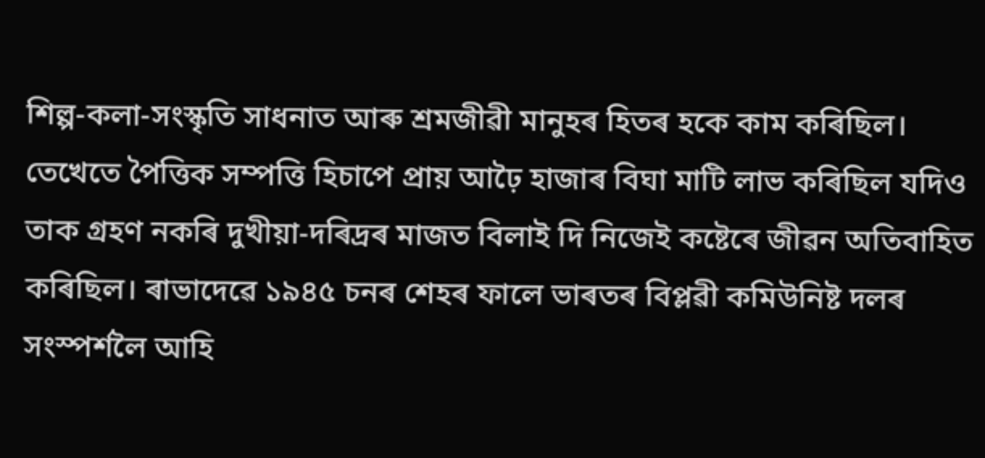শিল্প-কলা-সংস্কৃতি সাধনাত আৰু শ্রমজীৱী মানুহৰ হিতৰ হকে কাম কৰিছিল। তেখেতে পৈত্তিক সম্পত্তি হিচাপে প্রায় আঢ়ৈ হাজাৰ বিঘা মাটি লাভ কৰিছিল যদিও তাক গ্রহণ নকৰি দুখীয়া-দৰিদ্ৰৰ মাজত বিলাই দি নিজেই কষ্টেৰে জীৱন অতিবাহিত কৰিছিল। ৰাভাদেৱে ১৯৪৫ চনৰ শেহৰ ফালে ভাৰতৰ বিপ্লৱী কমিউনিষ্ট দলৰ সংস্পৰ্শলৈ আহি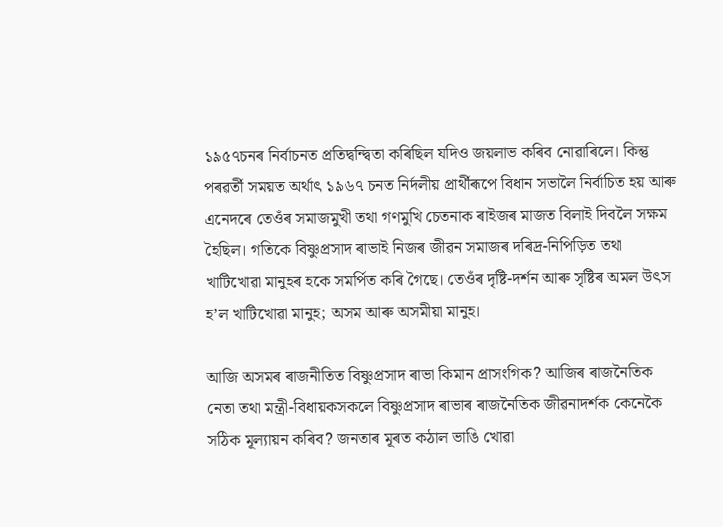১৯৫৭চনৰ নিৰ্বাচনত প্রতিদ্বন্দ্বিতা কৰিছিল যদিও জয়লাভ কৰিব নোৱাৰিলে। কিন্তু পৰৱৰ্তী সময়ত অর্থাৎ ১৯৬৭ চনত নির্দলীয় প্রার্থীৰূপে বিধান সভালৈ নির্বাচিত হয় আৰু এনেদৰে তেওঁৰ সমাজমুখী তথা গণমুখি চেতনাক ৰাইজৰ মাজত বিলাই দিবলৈ সক্ষম হৈছিল। গতিকে বিষ্ণুপ্ৰসাদ ৰাভাই নিজৰ জীৱন সমাজৰ দৰিদ্ৰ-নিপিড়িত তথা খাটিখোৱা মানুহৰ হকে সমর্পিত কৰি গৈছে। তেওঁৰ দৃষ্টি-দৰ্শন আৰু সৃষ্টিৰ অমল উৎস হ’ল খাটিখোৱা মানুহ; অসম আৰু অসমীয়া মানুহ।

আজি অসমৰ ৰাজনীতিত বিষ্ণুপ্ৰসাদ ৰাভা কিমান প্ৰাসংগিক? আজিৰ ৰাজনৈতিক নেতা তথা মন্ত্রী-বিধায়কসকলে বিষ্ণুপ্ৰসাদ ৰাভাৰ ৰাজনৈতিক জীৱনাদর্শক কেনেকৈ সঠিক মূল্যায়ন কৰিব? জনতাৰ মূৰত কঠাল ভাঙি খোৱা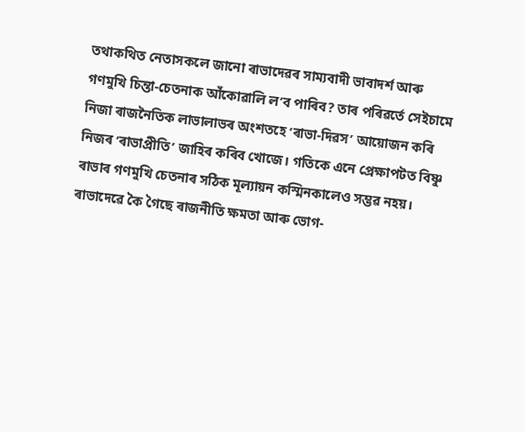তথাকথিত নেতাসকলে জানো ৰাভাদেৱৰ সাম্যবাদী ভাবাদর্শ আৰু গণমুখি চিন্তা-চেতনাক আঁকোৱালি ল’ব পাৰিব? তাৰ পৰিৱৰ্তে সেইচামে নিজা ৰাজনৈতিক লাভালাভৰ অংশতহে ‘ৰাভা-দিৱস’ আয়োজন কৰি নিজৰ ‘ৰাভাপ্ৰীতি’ জাহিৰ কৰিব খোজে। গতিকে এনে প্রেক্ষাপটত বিষ্ণু ৰাভাৰ গণমুখি চেতনাৰ সঠিক মূল্যায়ন কস্মিনকালেও সম্ভৱ নহয়। ৰাভাদেৱে কৈ গৈছে ৰাজনীতি ক্ষমতা আৰু ভোগ-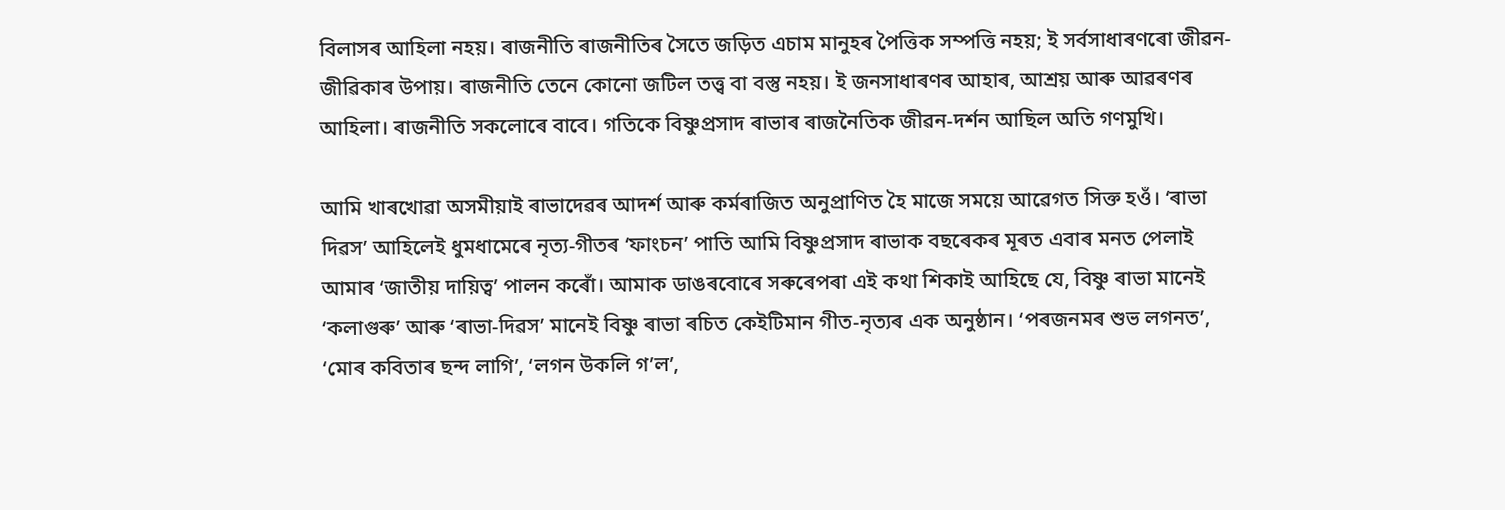বিলাসৰ আহিলা নহয়। ৰাজনীতি ৰাজনীতিৰ সৈতে জড়িত এচাম মানুহৰ পৈত্তিক সম্পত্তি নহয়; ই সৰ্বসাধাৰণৰো জীৱন-জীৱিকাৰ উপায়। ৰাজনীতি তেনে কোনো জটিল তত্ত্ব বা বস্তু নহয়। ই জনসাধাৰণৰ আহাৰ, আশ্ৰয় আৰু আৱৰণৰ আহিলা। ৰাজনীতি সকলোৰে বাবে। গতিকে বিষ্ণুপ্ৰসাদ ৰাভাৰ ৰাজনৈতিক জীৱন-দর্শন আছিল অতি গণমুখি।

আমি খাৰখোৱা অসমীয়াই ৰাভাদেৱৰ আদৰ্শ আৰু কৰ্মৰাজিত অনুপ্রাণিত হৈ মাজে সময়ে আৱেগত সিক্ত হওঁ। ‘ৰাভা দিৱস’ আহিলেই ধুমধামেৰে নৃত্য-গীতৰ ‘ফাংচন’ পাতি আমি বিষ্ণুপ্ৰসাদ ৰাভাক বছৰেকৰ মূৰত এবাৰ মনত পেলাই আমাৰ ‘জাতীয় দায়িত্ব’ পালন কৰোঁ। আমাক ডাঙৰবোৰে সৰুৰেপৰা এই কথা শিকাই আহিছে যে, বিষ্ণু ৰাভা মানেই ‘কলাগুৰু’ আৰু ‘ৰাভা-দিৱস’ মানেই বিষ্ণু ৰাভা ৰচিত কেইটিমান গীত-নৃত্যৰ এক অনুষ্ঠান। ‘পৰজনমৰ শুভ লগনত’, ‘মোৰ কবিতাৰ ছন্দ লাগি’, ‘লগন উকলি গ’ল’,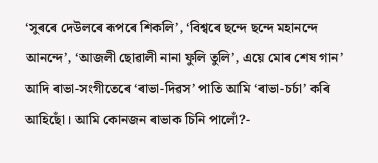‘সুৰৰে দেউলৰে ৰূপৰে শিকলি’, ‘বিশ্বৰে ছন্দে ছন্দে মহানন্দে আনন্দে’, ‘আজলী ছোৱালী নানা ফুলি তুলি’, এয়ে মোৰ শেষ গান’ আদি ৰাভা-সংগীতেৰে ‘ৰাভা-দিৱস’ পাতি আমি ‘ৰাভা-চৰ্চা’ কৰি আহিছোঁ। আমি কোনজন ৰাভাক চিনি পালোঁ?-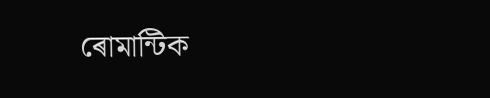ৰোমান্টিক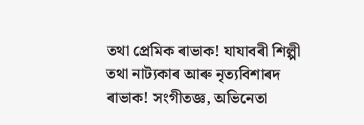তথা প্ৰেমিক ৰাভাক! যাযাবৰী শিল্পী তথা নাট্যকাৰ আৰু নৃত্যবিশাৰদ ৰাভাক! সংগীতজ্ঞ, অভিনেতা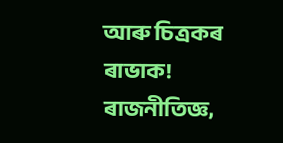আৰু চিত্ৰকৰ ৰাভাক! ৰাজনীতিজ্ঞ,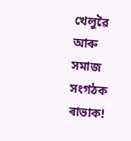খেলুৱৈ আৰু সমাজ সংগঠক ৰাভাক!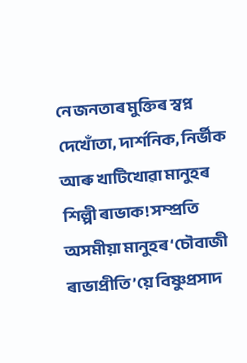নে জনতাৰ মুক্তিৰ স্বপ্ন দেখোঁতা, দার্শনিক, নির্ভীক আৰু খাটিখোৱা মানুহৰ শিল্পী ৰাভাক! সম্প্ৰতি অসমীয়া মানুহৰ ‘চৌবাজী ৰাভাপ্রীতি’য়ে বিষ্ণুপ্ৰসাদ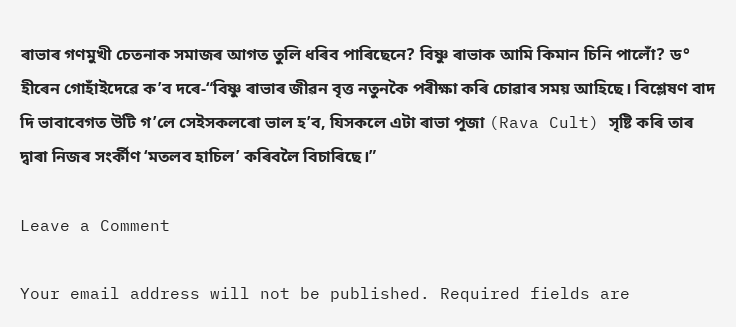ৰাভাৰ গণমুখী চেতনাক সমাজৰ আগত তুলি ধৰিব পাৰিছেনে? বিষ্ণু ৰাভাক আমি কিমান চিনি পালোঁ? ড° হীৰেন গোহাঁইদেৱে ক’ব দৰে-“বিষ্ণু ৰাভাৰ জীৱন বৃত্ত নতুনকৈ পৰীক্ষা কৰি চোৱাৰ সময় আহিছে। বিশ্লেষণ বাদ দি ভাবাবেগত উটি গ’লে সেইসকলৰো ভাল হ’ব, যিসকলে এটা ৰাভা পূজা (Rava Cult) সৃষ্টি কৰি তাৰ দ্বাৰা নিজৰ সংর্কীণ ‘মতলব হাচিল’ কৰিবলৈ বিচাৰিছে।”

Leave a Comment

Your email address will not be published. Required fields are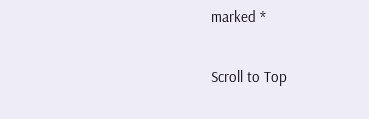marked *

Scroll to Top